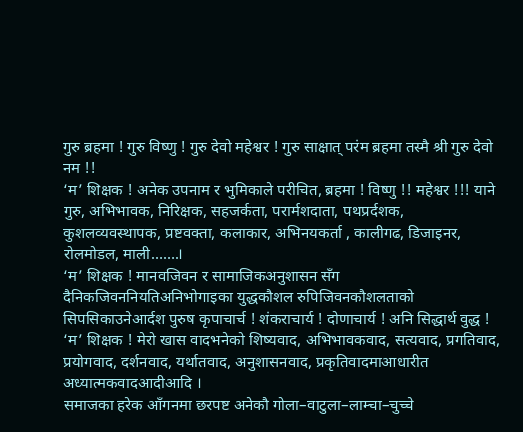गुरु ब्रहमा ! गुरु विष्णु ! गुरु देवो महेश्वर ! गुरु साक्षात् परंम ब्रहमा तस्मै श्री गुरु देवो नम !!
‘म’ शिक्षक ! अनेक उपनाम र भुमिकाले परीचित, ब्रहमा ! विष्णु !! महेश्वर !!! याने गुरु, अभिभावक, निरिक्षक, सहजर्कता, परार्मशदाता, पथप्रर्दशक, कुशलव्यवस्थापक, प्रष्टवक्ता, कलाकार, अभिनयकर्ता , कालीगढ, डिजाइनर, रोलमोडल, माली…….।
‘म’ शिक्षक ! मानवजिवन र सामाजिकअनुशासन सँग दैनिकजिवननियतिअनिभोगाइका युद्धकौशल रुपिजिवनकौशलताको सिपसिकाउनेआर्दश पुरुष कृपाचार्च ! शंकराचार्य ! दोणाचार्य ! अनि सिद्धार्थ वुद्ध !
‘म’ शिक्षक ! मेरो खास वादभनेको शिष्यवाद, अभिभावकवाद, सत्यवाद, प्रगतिवाद, प्रयोगवाद, दर्शनवाद, यर्थातवाद, अनुशासनवाद, प्रकृतिवादमाआधारीत अध्यात्मकवादआदीआदि ।
समाजका हरेक आँगनमा छरपष्ट अनेकौ गोला–वाटुला–लाम्चा–चुच्चे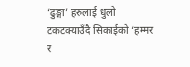‘ढुङ्गा’ हरुलाई धुलो टकटक्याउँदै सिकाईको ‘हम्मर र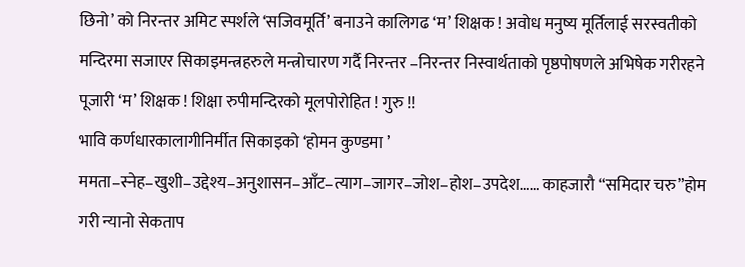छिनो’ को निरन्तर अमिट स्पर्शले ‘सजिवमूर्ति’ बनाउने कालिगढ ‘म’ शिक्षक ! अवोध मनुष्य मूर्तिलाई सरस्वतीको मन्दिरमा सजाएर सिकाइमन्त्रहरुले मन्त्रोचारण गर्दै निरन्तर –निरन्तर निस्वार्थताको पृष्ठपोषणले अभिषेक गरीरहने पूजारी ‘म’ शिक्षक ! शिक्षा रुपीमन्दिरको मूलपोरोहित ! गुरु !!
भावि कर्णधारकालागीनिर्मीत सिकाइको ‘होमन कुण्डमा ’ ममता–स्नेह–खुशी–उद्देश्य–अनुशासन–आँट–त्याग–जागर–जोश–होश–उपदेश…… काहजारौ “समिदार चरु”होम गरी न्यानो सेकताप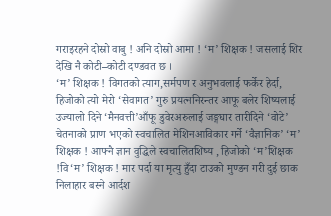गराइरहने दोस्रो वाबु ! अनि दोस्रो आमा ! ‘म’ शिक्षक ! जसलाई शिर देखि नै कोटी–कोटी दण्डवत छ ।
‘म’ शिक्षक ! विगतको त्याग,सर्मपण र अनुभवलाई फर्केर हेर्दा, हिजोको त्यो मेरो ‘सेवागत’ गुरु प्रयत्ननिरन्तर आफू बलेर शिष्यलाई उज्यालो दिने ‘मैनवत्ती’आँफू डुवेरअरुलाई जङ्गघार तारीदिने ‘वोटे’ चेतनाको प्राण भएको स्वचालित मेशिनआविकार गर्ने ‘वैज्ञानिक’ ‘म’ शिक्षक ! आफ्नै ज्ञान वुद्धिले स्वचालितशिष्य , हिजोको ‘म’शिक्षक !वि‘म’ शिक्षक ! मार पर्दा या मृत्यु हुँदा टाउको मुण्डन गरी दुई छाक निलाहार बस्ने आर्दश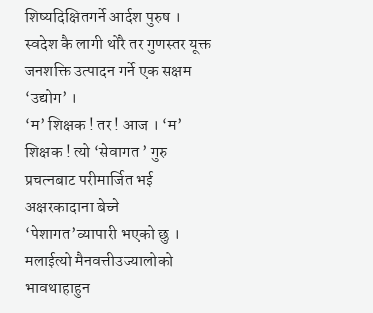शिष्यदिक्षितगर्ने आर्दश पुरुष । स्वदेश कै लागी थोरै तर गुणस्तर यूक्त जनशक्ति उत्पादन गर्ने एक सक्षम ‘उद्योग’ ।
‘म’ शिक्षक ! तर ! आज । ‘म’ शिक्षक ! त्यो ‘सेवागत ’ गुरु प्रचत्नबाट परीमार्जित भई अक्षरकादाना बेच्ने ‘पेशागत’व्यापारी भएको छु । मलाईत्यो मैनवत्तीउज्यालोको भावथाहाहुन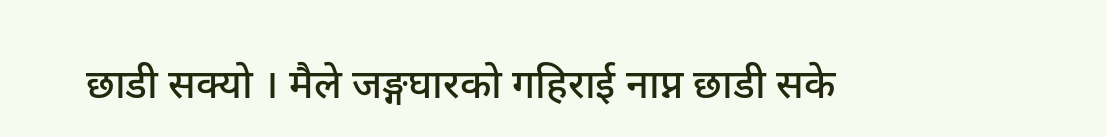छाडी सक्यो । मैले जङ्गघारको गहिराई नाप्न छाडी सके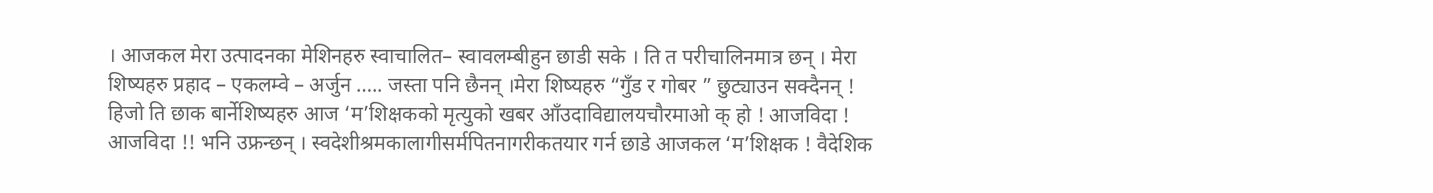। आजकल मेरा उत्पादनका मेशिनहरु स्वाचालित– स्वावलम्बीहुन छाडी सके । ति त परीचालिनमात्र छन् । मेरा शिष्यहरु प्रहाद – एकलम्वे – अर्जुन ….. जस्ता पनि छैनन् ।मेरा शिष्यहरु “गुँड र गोबर ” छुट्याउन सक्दैनन् !
हिजो ति छाक बार्नेशिष्यहरु आज ‘म’शिक्षकको मृत्युको खबर आँउदाविद्यालयचौरमाओ क् हो ! आजविदा ! आजविदा !! भनि उफ्रन्छन् । स्वदेशीश्रमकालागीसर्मपितनागरीकतयार गर्न छाडे आजकल ‘म’शिक्षक ! वैदेशिक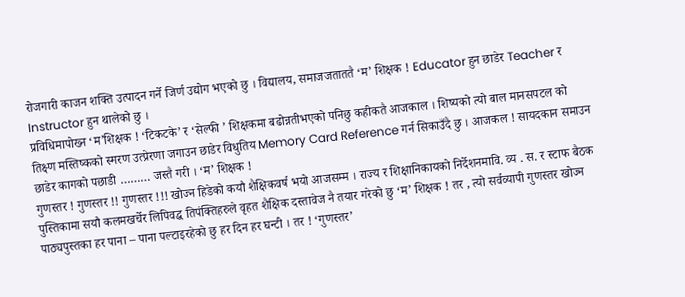रोजगारी काजन शक्ति उत्पादन गर्ने जिर्ण उद्योग भएको छु । विद्यालय, समाजजताततै ‘म’ शिक्षक ! Educator हुन छाडेर Teacher र Instructor हुन थालेको छु ।
प्रविधिमापोख्न ‘म’शिक्षक ! ‘टिकटके’ र ‘सेल्फी ’ शिक्षकमा बढोन्नतीभएको पनिछु कहीकतै आजकाल । शिष्यको त्यो बाल मानसपटल को तिक्ष्ण मस्तिष्कको स्मरण उत्प्रेरणा जगाउन छाडेर विधुतिय Memory Card Reference गर्न सिकाउँदै छु । आजकल ! सायदकान समाउन छाडेर कागको पछाडी ……… जस्तै गरी । ‘म’ शिक्षक !
गुणस्तर ! गुणस्तर !! गुणस्तर !!! खोज्न हिडेको कयौ शैक्षिकवर्ष भयो आजसम्म । राज्य र शिक्षानिकायको निर्देशनमावि. व्य . स. र स्टाफ बैठक पुस्तिकामा सयौ कलमखर्चेर लिपिवद्ध तिपंक्तिहरुले वृहत शैक्षिक दस्तावेज नै तयार गरेको छु ‘म’ शिक्षक ! तर , त्यो सर्वव्यापी गुणस्तर खोज्न पाठ्यपुस्तका हर पाना – पाना पल्टाइरहेको छु हर दिन हर घन्टी । तर ! ‘गुणस्तर’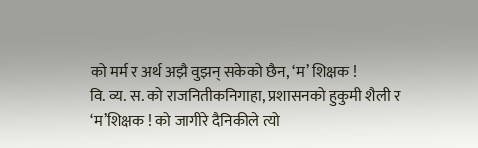को मर्म र अर्थ अझै वुझन् सकेको छैन, ‘म’ शिक्षक !
वि. व्य. स. को राजनितीकनिगाहा, प्रशासनको हुकुमी शैली र ‘म’शिक्षक ! को जागीरे दैनिकीले त्यो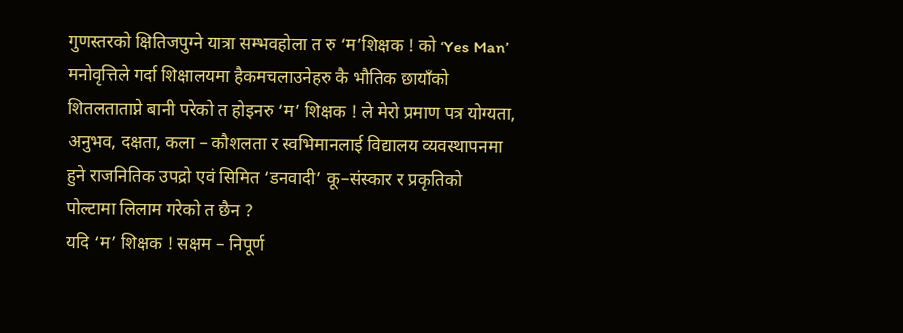गुणस्तरको क्षितिजपुग्ने यात्रा सम्भवहोला त रु ‘म’शिक्षक ! को ‘Yes Man’ मनोवृत्तिले गर्दा शिक्षालयमा हैकमचलाउनेहरु कै भौतिक छायाँको शितलताताप्ने बानी परेको त होइनरु ‘म’ शिक्षक ! ले मेरो प्रमाण पत्र योग्यता, अनुभव, दक्षता, कला – कौशलता र स्वभिमानलाई विद्यालय व्यवस्थापनमा हुने राजनितिक उपद्रो एवं सिमित ‘डनवादी’ कू–संस्कार र प्रकृतिको पोल्टामा लिलाम गरेको त छैन ?
यदि ‘म’ शिक्षक ! सक्षम – निपूर्ण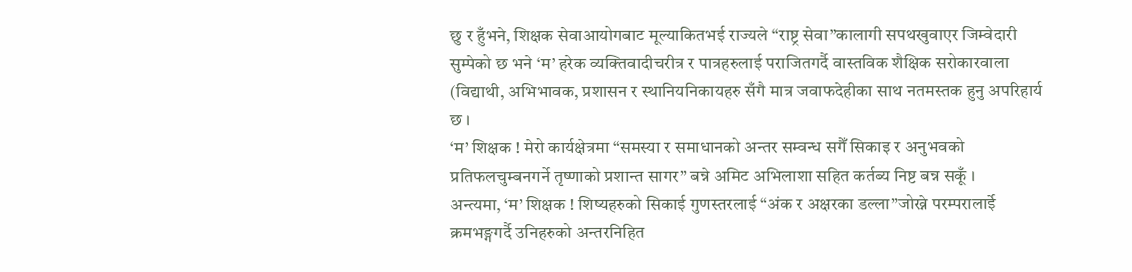छु र हुँभने, शिक्षक सेवाआयोगबाट मूल्याकितभई राज्यले “राष्ट्र सेवा”कालागी सपथखुवाएर जिम्वेदारी सुम्पेको छ भने ‘म’ हरेक व्यक्तिवादीचरीत्र र पात्रहरुलाई पराजितगर्दै वास्तविक शैक्षिक सरोकारवाला (विद्याथी, अभिभावक, प्रशासन र स्थानियनिकायहरु सँगै मात्र जवाफदेहीका साथ नतमस्तक हुनु अपरिहार्य छ ।
‘म’ शिक्षक ! मेरो कार्यक्षेत्रमा “समस्या र समाधानको अन्तर सम्वन्ध सगैँ सिकाइ र अनुभवको प्रतिफलचुम्बनगर्ने तृष्णाको प्रशान्त सागर” बन्ने अमिट अभिलाशा सहित कर्तब्य निष्ट बन्न सकूँ ।
अन्त्यमा, ‘म’ शिक्षक ! शिष्यहरुको सिकाई गुणस्तरलाई “अंक र अक्षरका डल्ला”जोख्ने परम्परालाईे क्रमभङ्गगर्दै उनिहरुको अन्तरनिहित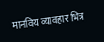मानविय व्यावहार भित्र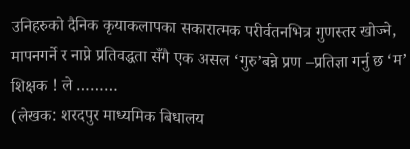उनिहरुको दैनिक कृयाकलापका सकारात्मक परीर्वतनभित्र गुणस्तर खोज्ने, मापनगर्ने र नाप्ने प्रतिवद्धता सँगै एक असल ‘गुरु’बन्ने प्रण –प्रतिज्ञा गर्नु छ ‘म’ शिक्षक ! ले ………
(लेखक: शरदपुर माध्यमिक बिधालय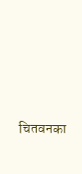चितवनका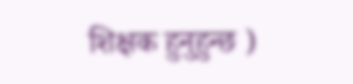शिक्षक हुनुहुन्छ )